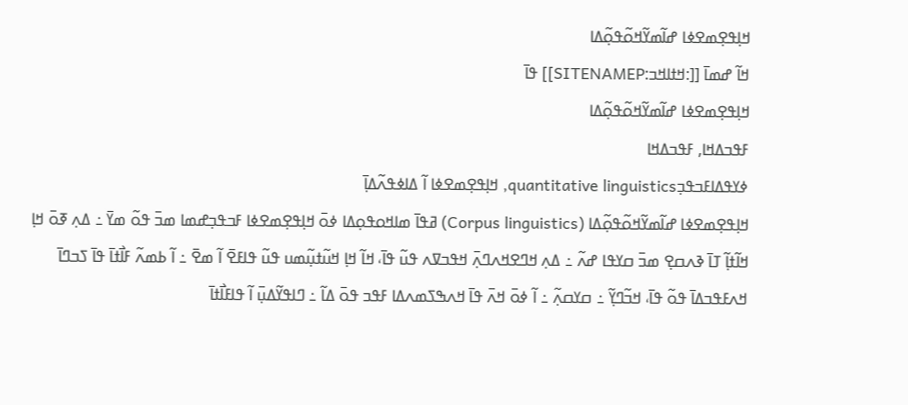ߞߊ߲ߟߐ߲ߘߐߦߊ ߝߊ߬ߘߌ߬ߞߋ߬ߟߋ߲߬ߡߊ
ߞߊ߬ ߝߘߊ߫ [[:ߞߙߊߞߏ:SITENAMEP]] ߟߊ߫
ߞߊ߲ߟߐ߲ߘߐߦߊ ߝߊ߬ߘߌ߬ߞߋ߬ߟߋ߲߬ߡߊ
ߓߟߏߡߞߊ, ߓߟߏߡߞߊ
ߦߌߟߡߊߓߏߟߏ߲quantitative linguistics, ߞߊ߲ߟߐ߲ߘߐߦߊ ߊ߬ ߡߊߦߟߍ߬ߡߊ߲߫
ߞߊ߲ߟߐ߲ߘߐߦߊ ߝߊ߬ߘߌ߬ߞߋ߬ߟߋ߲߬ߡߊ (Corpus linguistics) ߥߟߊ߫ ߘߊߞߋߟߋ߲ߡߊ ߦߋ߫ ߞߊ߲ߟߐ߲ߘߐߦߊ ߓߏߟߏ߲ߝߘߊ ߘߏ߫ ߟߋ߬ ߘߌ߫ ߸ ߡߍ߲ ߧߋ߫ ߞߊ߲ ߞߊ߬ߙߊ߲߬ ߠߊ߫ ߢߍߛߐ߲ ߘߏ߫ ߛߌߟߊ ߝߍ߬ ߸ ߡߍ߲ ߞߣߐߞߍߣߍ߲߫ ߞߟߏߜߍ ߟߎ߬ ߟߊ߫، ߞߊ߬ ߞߊ߲ ߞߎ߬ߙߎ߲߬ߘߎ ߟߎ߬ ߟߊߓߐ߫ ߊ߬ ߘߐ߫ ߸ ߊ߬ ߕߘߍ߬ ߓߊ߯ߙߊ߫ ߟߊ߫ ߖߏߣߊ߫ ߞߍߓߟߏߡߊ߫ ߟߋ߬ ߟߊ߫، ߞߏ߬ߣߌ߲߬ ߸ ߛߌߛߍ߲߬ ߸ ߊ߬ ߦߋ߫ ߞߍ߫ ߟߊ߫ ߞߍߒߖߘߍߡߊ ߓߟߏ ߟߋ߫ ߡߊ߬ ߸ ߣߊߟߌ߬ߡߎ߲߫ ߊ߬ ߟߊߓߊ߯ߙߊ߫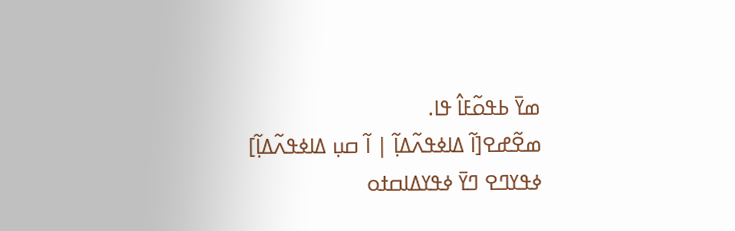ߘߌ߫ ߕߟߋ߬ߓߊ߮ ߟߊ.
ߘߐ߬ߝߐ[ߊ߬ ߡߊߦߟߍ߬ߡߊ߲߬ | ߊ߬ ߛߎ߲ ߡߊߦߟߍ߬ߡߊ߲߬]
ߦߟߌߣߐ ߣߌ߫ ߦߟߌߡߊߛߙߋ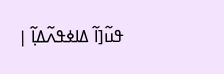ߟߎ߬[ߊ߬ ߡߊߦߟߍ߬ߡߊ߲߬ |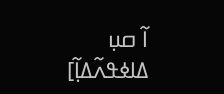ߊ߬ ߛߎ߲ ߡߊߦߟߍ߬ߡߊ߲߬]